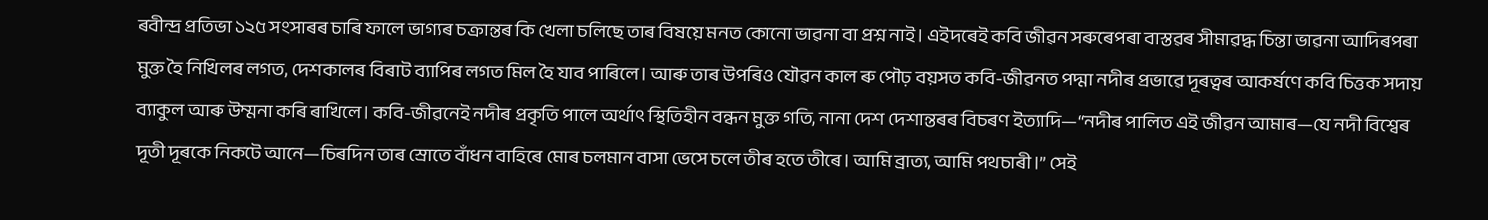ৰবীন্দ্ৰ প্ৰতিভা ১২৫ সংসাৰৰ চাৰি ফালে ভাগ্যৰ চক্ৰান্তৰ কি খেলা চলিছে তাৰ বিষয়ে মনত কোনো ভাৱনা বা প্ৰশ্ন নাই। এইদৰেই কবি জীৱন সৰুৰেপৰা বাস্তৱৰ সীমাৱদ্ধ চিন্তা ভাৱনা আদিৰপৰা মুক্ত হৈ নিখিলৰ লগত, দেশকালৰ বিৰাট ব্যাপিৰ লগত মিল হৈ যাব পাৰিলে। আৰু তাৰ উপৰিও যৌৱন কাল ৰু পৌঢ় বয়সত কবি-জীৱনত পদ্মা নদীৰ প্ৰভাৱে দূৰত্বৰ আকৰ্ষণে কবি চিত্তক সদায় ব্যাকুল আৰু উম্মনা কৰি ৰাখিলে। কবি-জীৱনেই নদীৰ প্ৰকৃতি পালে অৰ্থাৎ স্থিতিহীন বন্ধন মুক্ত গতি, নানা দেশ দেশান্তৰৰ বিচৰণ ইত্যাদি—“নদীৰ পালিত এই জীৱন আমাৰ—যে নদী বিশ্বেৰ দূতী দূৰকে নিকটে আনে—চিৰদিন তাৰ স্ৰোতে বাঁধন বাহিৰে মোৰ চলমান বাসা ভেসে চলে তীৰ হতে তীৰে। আমি ব্ৰাত্য, আমি পথচাৰী।” সেই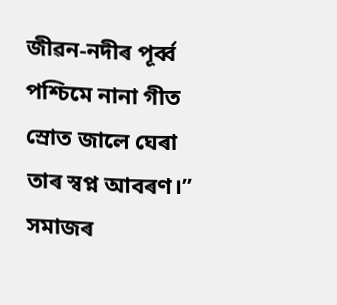জীৱন-নদীৰ পূৰ্ব্ব পশ্চিমে নানা গীত স্ৰোত জালে ঘেৰা তাৰ স্বপ্ন আবৰণ।” সমাজৰ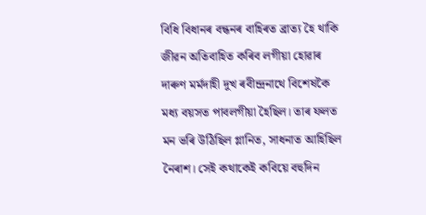বিধি বিধানৰ বন্ধনৰ বাহিৰত ব্ৰাত্য হৈ থাকি জীৱন অতিবাহিত কৰিব লগীয়া হোৱাৰ দাৰুণ মৰ্মদাহী দুখ ৰবীন্দ্ৰনাথে বিশেষকৈ মধ্য বয়সত পাবলগীয়া হৈছিল। তাৰ ফলত মন ভৰি উঠিছিল গ্লানিত, সাধনাত আহিছিল নৈৰাশ। সেই কথাকেই কবিয়ে বহুদিন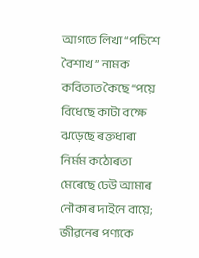আগতে লিখা “পচিশে বৈশাখ” নামক কবিতাত কৈছে “পয়ে বিধেছে কাটা বক্ষে ঝড়েছে ৰক্তধাৰা নিৰ্মম কঠোৰতা মেৰেছে ঢেউ আমাৰ নৌকাৰ দাইনে বায়ে; জীৱনেৰ পণ্যকে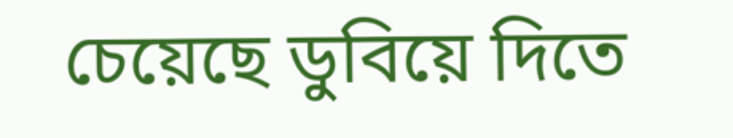চেয়েছে ডুবিয়ে দিতে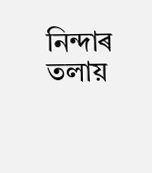নিন্দাৰ তলায়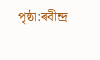পৃষ্ঠা:ৰবীন্দ্ৰ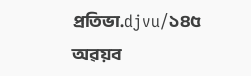প্ৰতিভা.djvu/১৪৫
অৱয়ব